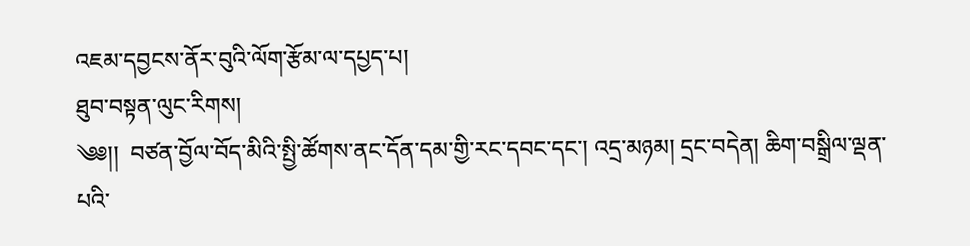འཇམ་དབྱངས་ནོར་བུའི་ལོག་རྩོམ་ལ་དཔྱད་པ།
ཐུབ་བསྟན་ལུང་རིགས།
༄༅།།  བཙན་བྱོལ་བོད་མིའི་སྤྱི་ཚོགས་ནང་དོན་དམ་གྱི་རང་དབང་དང་། འདྲ་མཉམ། དྲང་བདེན། ཆིག་བསྒྲིལ་ལྡན་པའི་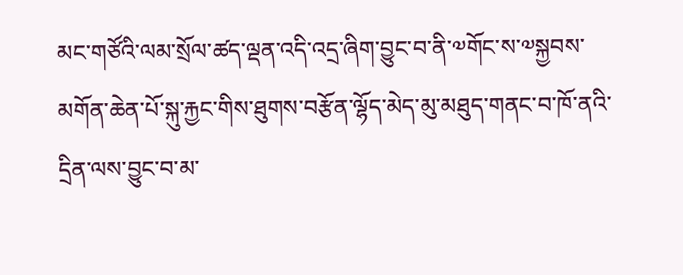མང་གཙོའི་ལམ་སྲོལ་ཚད་ལྡན་འདི་འདྲ་ཞིག་བྱུང་བ་ནི་༧གོང་ས་༧སྐྱབས་མགོན་ཆེན་པོ་སྐུ་རྐྱང་གིས་ཐུགས་བརྩོན་ལྷོད་མེད་མུ་མཐུད་གནང་བ་ཁོ་ནའི་དྲིན་ལས་བྱུང་བ་མ་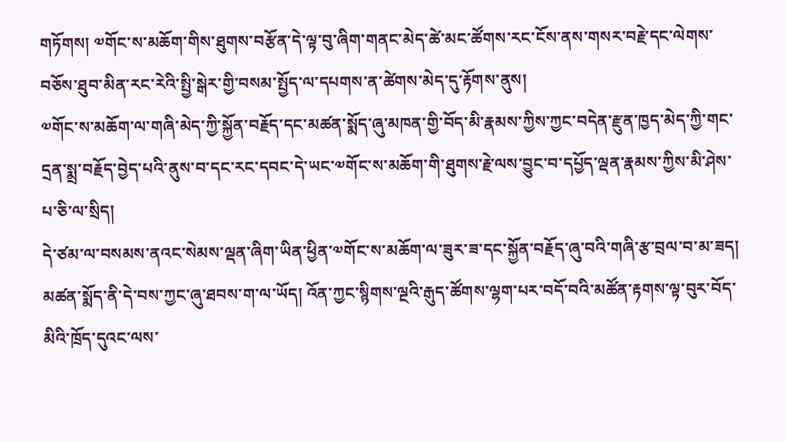གཏོགས། ༧གོང་ས་མཆོག་གིས་ཐུགས་བརྩོན་དེ་ལྟ་བུ་ཞིག་གནང་མེད་ཚེ་མང་ཚོགས་རང་ངོས་ནས་གསར་བརྗེ་དང་ལེགས་བཅོས་ཐུབ་མིན་རང་རེའི་སྤྱི་སྒེར་གྱི་བསམ་སྤྱོད་ལ་དཔགས་ན་ཚེགས་མེད་དུ་རྟོགས་ནུས།
༧གོང་ས་མཆོག་ལ་གཞི་མེད་ཀྱི་སྐྱོན་བརྗོད་དང་མཚན་སྨོད་ཞུ་མཁན་གྱི་བོད་མི་རྣམས་ཀྱིས་ཀྱང་བདེན་རྫུན་ཁྱད་མེད་ཀྱི་གང་དྲན་སྨྲ་བརྗོད་བྱེད་པའི་ནུས་བ་དང་རང་དབང་དེ་ཡང་༧གོང་ས་མཆོག་གི་ཐུགས་རྗེ་ལས་བྱུང་བ་དཔྱོད་ལྡན་རྣམས་ཀྱིས་མི་ཤེས་པ་ཅི་ལ་སྲིད།
དེ་ཙམ་ལ་བསམས་ནའང་སེམས་ལྡན་ཞིག་ཡིན་ཕྱིན་༧གོང་ས་མཆོག་ལ་ཟུར་ཟ་དང་སྐྱོན་བརྗོད་ཞུ་བའི་གཞི་རྩ་བྲལ་བ་མ་ཟད། མཚན་སྨོད་ནི་དེ་བས་ཀྱང་ཞུ་ཐབས་ག་ལ་ཡོད། འོན་ཀྱང་སྙིགས་ལྔའི་རྒུད་ཚོགས་ལྷག་པར་བདོ་བའི་མཚོན་རྟགས་ལྟ་བུར་བོད་མིའི་ཁྲོད་དུའང་ལས་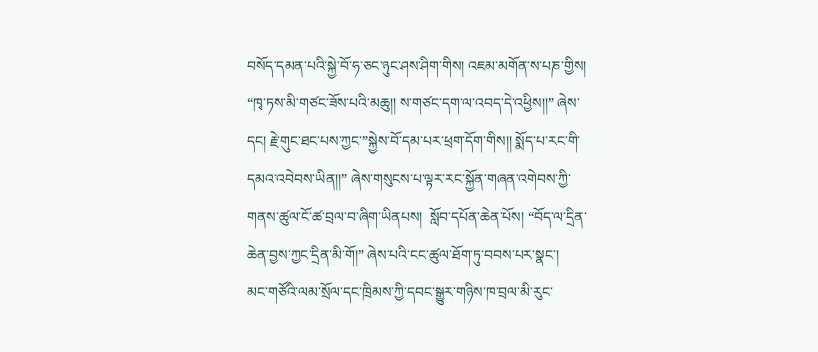བསོད་དམན་པའི་སྐྱེ་བོ་ཧ་ཅང་ཉུང་ཤས་ཤིག་གིས། འཇམ་མགོན་ས་པཎ་གྱིས། “ཁྭ་ཏས་མི་གཙང་ཟོས་པའི་མཆུ།། ས་གཙང་དག་ལ་འབད་དེ་འཕྱིས།།” ཞེས་དང། རྗེ་གུང་ཐང་པས་ཀྱང་”སྐྱེས་བོ་དམ་པར་ཕྲག་དོག་གིས།། སྨོད་པ་རང་གི་དམའ་འབེབས་ཡིན།།” ཞེས་གསུངས་པ་ལྟར་རང་སྐྱོན་གཞན་འགེབས་ཀྱི་གནས་ཚུལ་ངོ་ཚ་བྲལ་བ་ཞིག་ཡིནཔས།  སློབ་དཔོན་ཆེན་པོས། “བོད་ལ་དྲིན་ཆེན་བྱས་ཀྱང་དྲིན་མི་གོ།” ཞེས་པའི་ངང་ཚུལ་ཐོག་ཏུ་བབས་པར་སྣང་།
མང་གཙོའི་ལམ་སྲོལ་དང་ཁྲིམས་ཀྱི་དབང་སྒྱུར་གཉིས་ཁ་བྲལ་མི་རུང་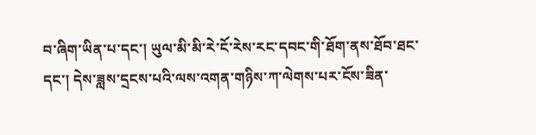བ་ཞིག་ཡིན་པ་དང་། ཡུལ་མི་མི་རེ་ངོ་རེས་རང་དབང་གི་ཐོག་ནས་ཐོབ་ཐང་དང་། དེས་ཟླས་དྲངས་པའི་ལས་འགན་གཉིས་ཀ་ལེགས་པར་ངོས་ཟིན་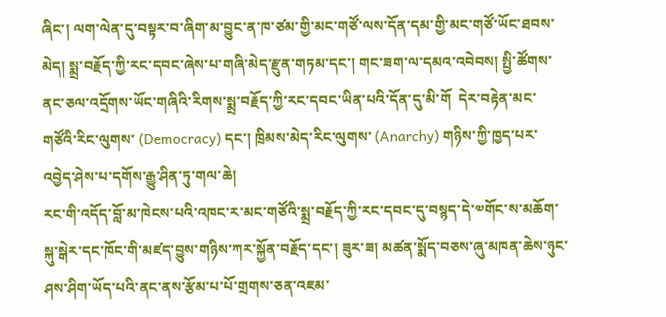ཞིང་། ལག་ལེན་དུ་བསྟར་བ་ཞིག་མ་བྱུང་ན་ཁ་ཙམ་གྱི་མང་གཙོ་ལས་དོན་དམ་གྱི་མང་གཙོ་ཡོང་ཐབས་མེད། སྨྲ་བརྗོད་ཀྱི་རང་དབང་ཞེས་པ་གཞི་མེད་རྫུན་གཏམ་དང་། གང་ཟག་ལ་དམའ་འབེབས། སྤྱི་ཚོགས་ནང་ཅལ་འདྲོགས་ཡོང་གཞིའི་རིགས་སྨྲ་བརྗོད་ཀྱི་རང་དབང་ཡིན་པའི་དོན་དུ་མི་གོ  དེར་བརྟེན་མང་གཙོའི་རིང་ལུགས་ (Democracy) དང་། ཁྲིམས་མེད་རིང་ལུགས་ (Anarchy) གཉིས་ཀྱི་ཁྱད་པར་འབྱེད་ཤེས་པ་དགོས་རྒྱུ་ཤིན་ཏུ་གལ་ཆེ།
རང་གི་འདོད་བློ་མ་ཁེངས་པའི་འཁང་ར་མང་གཙོའི་སྨྲ་བརྗོད་ཀྱི་རང་དབང་དུ་བསྙད་དེ་༧གོང་ས་མཆོག་སྐུ་སྒེར་དང་ཁོང་གི་མཛད་བྱུས་གཉིས་ཀར་སྐྱོན་བརྗོད་དང་། ཟུར་ཟ། མཚན་སྨོད་བཅས་ཞུ་མཁན་ཆེས་ཉུང་ཤས་ཤིག་ཡོད་པའི་ནང་ནས་རྩོམ་པ་པོ་གྲགས་ཅན་འཇམ་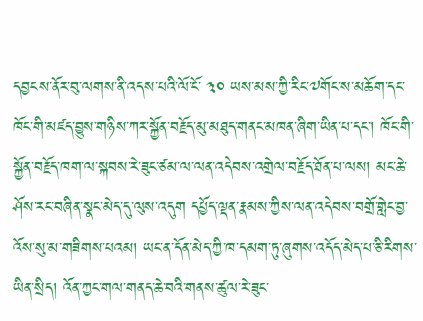དབྱངས་ནོར་བུ་ལགས་ནི་འདས་པའི་ལོ་ངོ་ ༣༠ ཡས་མས་ཀྱི་རིང་༧གོང་ས་མཆོག་དང་ཁོང་གི་མཛད་བྱུས་གཉིས་ཀར་སྐྱོན་བརྗོད་མུ་མཐུད་གནང་མཁན་ཞིག་ཡིན་པ་དང་། ཁོང་གི་སྐྱོན་བརྗོད་ཁག་ལ་སྐབས་རེ་ཟུང་ཙམ་ལ་ལན་འདེབས་འགྲེལ་བརྗོད་ཐོན་པ་ལས། མང་ཆེ་ཤོས་རང་བཞིན་སྣང་མེད་དུ་ལུས་འདུག དཔྱོད་ལྡན་རྣམས་ཀྱིས་ལན་འདེབས་བགྲོ་གླེང་བྱ་འོས་སུ་མ་གཟིགས་པའམ། ཡང་ན་དོན་མེད་ཀྱི་ཁ་དམག་ཏུ་ཞུགས་འདོད་མེད་པ་ཅི་རིགས་ཡིན་སྲིད། འོན་ཀྱང་གལ་གནད་ཆེ་བའི་གནས་ཚུལ་རེ་ཟུང་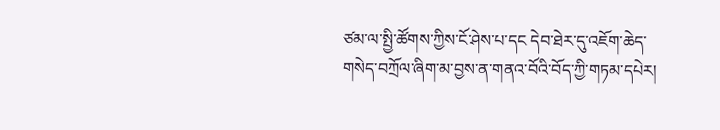ཙམ་ལ་སྤྱི་ཚོགས་ཀྱིས་ངོ་ཤེས་པ་དང དེབ་ཐེར་དུ་འཇོག་ཆེད་གསེད་བཀྲོལ་ཞིག་མ་བྱས་ན་གནའ་བོའི་བོད་ཀྱི་གཏམ་དཔེར།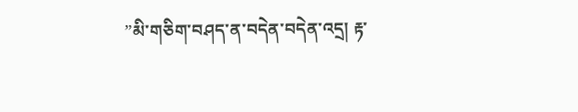”མི་གཅིག་བཤད་ན་བདེན་བདེན་འདྲ། རྟ་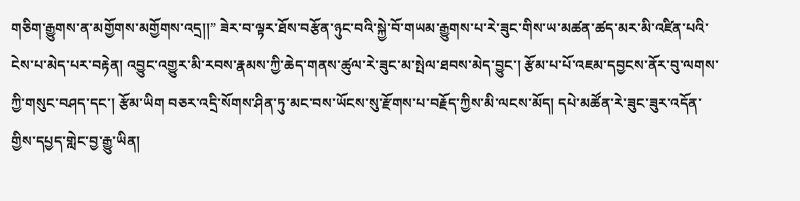གཅིག་རྒྱུགས་ན་མགྱོགས་མགྱོགས་འདྲ།།” ཟེར་བ་ལྟར་ཐོས་བརྩོན་ཉུང་བའི་སྐྱེ་བོ་གཡམ་རྒྱུགས་པ་རེ་ཟུང་གིས་ཡ་མཚན་ཚད་མར་མི་འཛིན་པའི་ངེས་པ་མེད་པར་བརྟེན། འབྱུང་འགྱུར་མི་རབས་རྣམས་ཀྱི་ཆེད་གནས་ཚུལ་རེ་ཟུང་མ་སྤེལ་ཐབས་མེད་བྱུང་། རྩོམ་པ་པོ་འཇམ་དབྱངས་ནོར་བུ་ལགས་ཀྱི་གསུང་བཤད་དང་། རྩོམ་ཡིག བཅར་འདྲི་སོགས་ཤིན་ཏུ་མང་བས་ཡོངས་སུ་རྫོགས་པ་བརྗོད་ཀྱིས་མི་ལངས་མོད། དཔེ་མཚོན་རེ་ཟུང་ཟུར་འདོན་གྱིས་དཔྱད་གླེང་བྱ་རྒྱུ་ཡིན།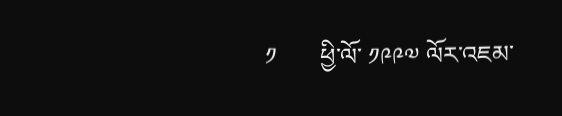༡       ཕྱི་ལོ་ ༡༩༩༧ ལོར་འཇམ་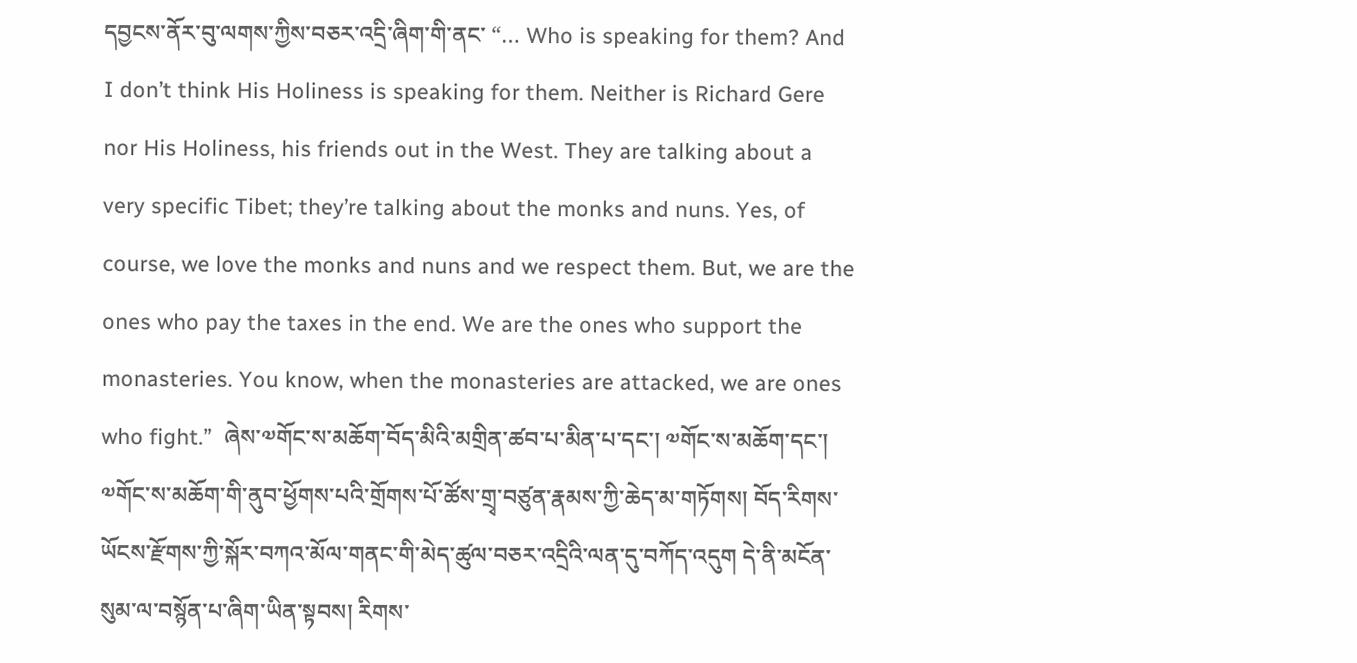དབྱངས་ནོར་བུ་ལགས་ཀྱིས་བཅར་འདྲི་ཞིག་གི་ནང་ “… Who is speaking for them? And I don’t think His Holiness is speaking for them. Neither is Richard Gere nor His Holiness, his friends out in the West. They are talking about a very specific Tibet; they’re talking about the monks and nuns. Yes, of course, we love the monks and nuns and we respect them. But, we are the ones who pay the taxes in the end. We are the ones who support the monasteries. You know, when the monasteries are attacked, we are ones who fight.”  ཞེས་༧གོང་ས་མཆོག་བོད་མིའི་མགྲིན་ཚབ་པ་མིན་པ་དང་། ༧གོང་ས་མཆོག་དང་། ༧གོང་ས་མཆོག་གི་ནུབ་ཕྱོགས་པའི་གྲོགས་པོ་ཚོས་གྲྭ་བཙུན་རྣམས་ཀྱི་ཆེད་མ་གཏོགས། བོད་རིགས་ཡོངས་རྫོགས་ཀྱི་སྐོར་བཀའ་མོལ་གནང་གི་མེད་ཚུལ་བཅར་འདྲིའི་ལན་དུ་བཀོད་འདུག དེ་ནི་མངོན་སུམ་ལ་བསྙོན་པ་ཞིག་ཡིན་སྟབས། རིགས་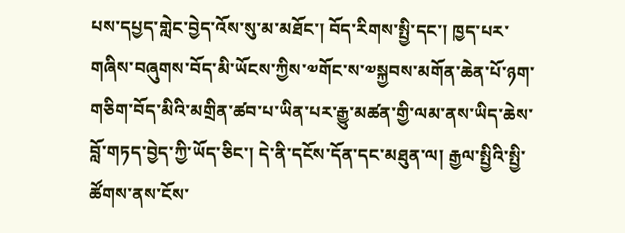པས་དཔྱད་གླེང་བྱེད་འོས་སུ་མ་མཐོང་། བོད་རིགས་སྤྱི་དང་། ཁྱད་པར་གཞིས་བཞུགས་བོད་མི་ཡོངས་ཀྱིས་༧གོང་ས་༧སྐྱབས་མགོན་ཆེན་པོ་ཉག་གཅིག་བོད་མིའི་མགྲིན་ཚབ་པ་ཡིན་པར་རྒྱུ་མཚན་གྱི་ལམ་ནས་ཡིད་ཆེས་བློ་གཏད་བྱེད་ཀྱི་ཡོད་ཅིང་། དེ་ནི་དངོས་དོན་དང་མཐུན་ལ། རྒྱལ་སྤྱིའི་སྤྱི་ཚོགས་ནས་ངོས་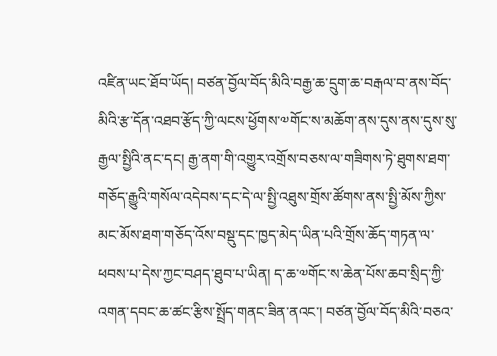འཛིན་ཡང་ཐོབ་ཡོད། བཙན་བྱོལ་བོད་མིའི་བརྒྱ་ཆ་དྲུག་ཆ་བརྒལ་བ་ནས་བོད་མིའི་རྩ་དོན་འཐབ་རྩོད་ཀྱི་ལངས་ཕྱོགས་༧གོང་ས་མཆོག་ནས་དུས་ནས་དུས་སུ་རྒྱལ་སྤྱིའི་ནང་དང། རྒྱ་ནག་གི་འགྱུར་འགྲོས་བཅས་ལ་གཟིགས་ཏེ་ཐུགས་ཐག་གཅོད་རྒྱུའི་གསོལ་འདེབས་དང་དེ་ལ་སྤྱི་འཐུས་གྲོས་ཚོགས་ནས་སྤྱི་མོས་ཀྱིས་མང་མོས་ཐག་གཅོད་འོས་བསྡུ་དང་ཁྱད་མེད་ཡིན་པའི་གྲོས་ཆོད་གཏན་ལ་ཕབས་པ་དེས་ཀྱང་བཤད་ཐུབ་པ་ཡིན། ད་ཆ་༧གོང་ས་ཆེན་པོས་ཆབ་སྲིད་ཀྱི་འགན་དབང་ཆ་ཚང་རྩིས་སྤྲོད་གནང་ཟིན་ནའང་། བཙན་བྱོལ་བོད་མིའི་བཅའ་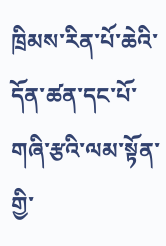ཁྲིམས་རིན་པོ་ཆེའི་དོན་ཚན་དང་པོ་གཞི་རྩའི་ལམ་སྟོན་གྱི་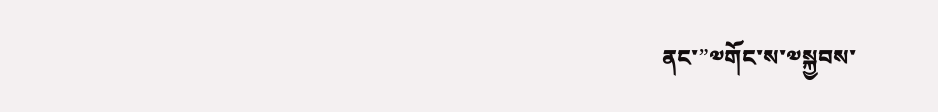ནང་”༧གོང་ས་༧སྐྱབས་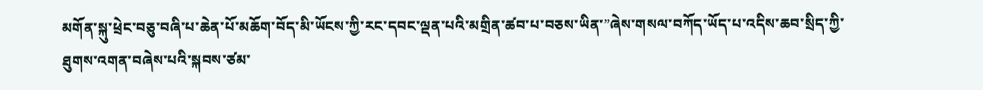མགོན་སྐུ་ཕྲེང་བཅུ་བཞི་པ་ཆེན་པོ་མཆོག་བོད་མི་ཡོངས་ཀྱི་རང་དབང་ལྡན་པའི་མགྲིན་ཚབ་པ་བཅས་ཡིན་”ཞེས་གསལ་བཀོད་ཡོད་པ་འདིས་ཆབ་སྲིད་ཀྱི་ཐུགས་འགན་བཞེས་པའི་སྐབས་ཙམ་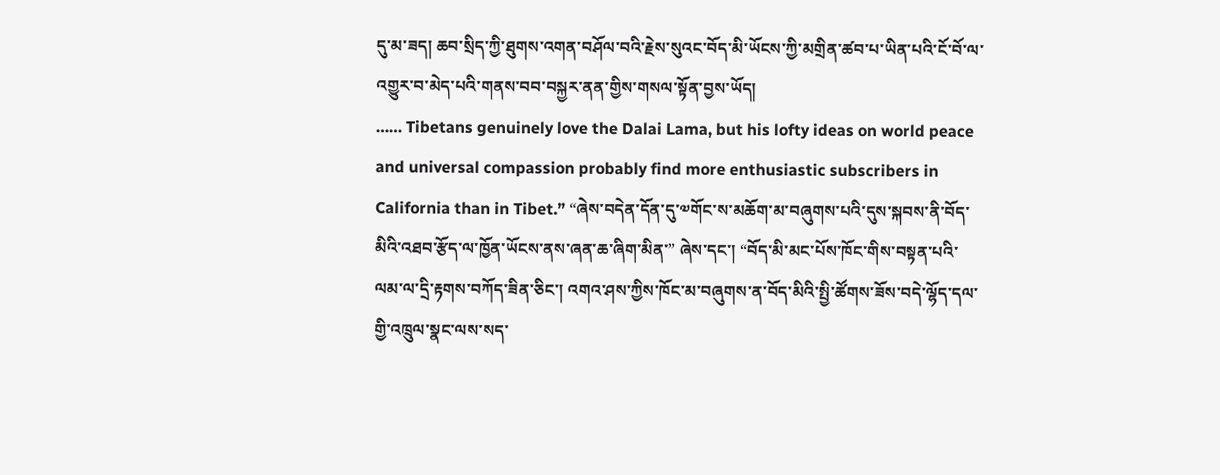དུ་མ་ཟད། ཆབ་སྲིད་ཀྱི་ཐུགས་འགན་བཤོལ་བའི་རྗེས་སུའང་བོད་མི་ཡོངས་ཀྱི་མགྲིན་ཚབ་པ་ཡིན་པའི་ངོ་བོ་ལ་འགྱུར་བ་མེད་པའི་གནས་བབ་བསྐྱར་ནན་གྱིས་གསལ་སྟོན་བྱས་ཡོད།
…… Tibetans genuinely love the Dalai Lama, but his lofty ideas on world peace and universal compassion probably find more enthusiastic subscribers in California than in Tibet.” “ཞེས་བདེན་དོན་དུ་༧གོང་ས་མཆོག་མ་བཞུགས་པའི་དུས་སྐབས་ནི་བོད་མིའི་འཐབ་རྩོད་ལ་ཁྱོན་ཡོངས་ནས་ཞན་ཆ་ཞིག་མིན་” ཞེས་དང་། “བོད་མི་མང་པོས་ཁོང་གིས་བསྟན་པའི་ལམ་ལ་དྲི་རྟགས་བཀོད་ཟིན་ཅིང་། འགའ་ཤས་ཀྱིས་ཁོང་མ་བཞུགས་ན་བོད་མིའི་སྤྱི་ཚོགས་ཟོས་བདེ་ལྷོད་དལ་གྱི་འཁྲུལ་སྣང་ལས་སད་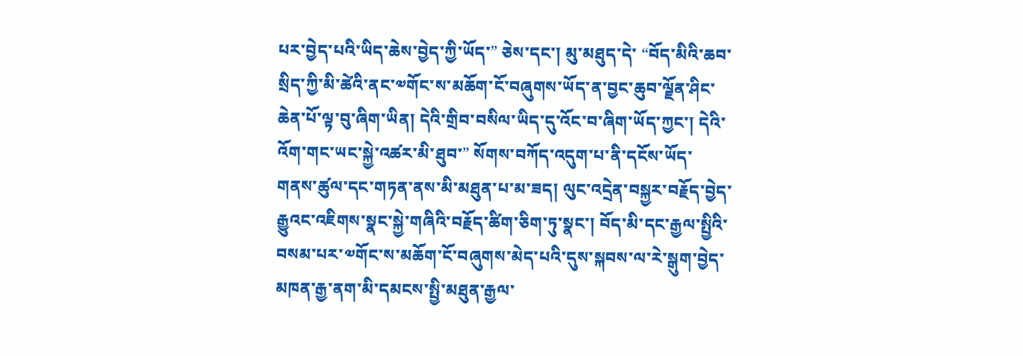པར་བྱེད་པའི་ཡིད་ཆེས་བྱེད་ཀྱི་ཡོད་” ཅེས་དང་། མུ་མཐུད་དེ་ “བོད་མིའི་ཆབ་སྲིད་ཀྱི་མི་ཚེའི་ནང་༧གོང་ས་མཆོག་ངོ་བཞུགས་ཡོད་ན་བྱང་ཆུབ་ལྗོན་ཤིང་ཆེན་པོ་ལྟ་བུ་ཞིག་ཡིན། དེའི་གྲིབ་བསིལ་ཡིད་དུ་འོང་བ་ཞིག་ཡོད་ཀྱང་། དེའི་འོག་གང་ཡང་སྐྱེ་འཚར་མི་ཐུབ་” སོགས་བཀོད་འདུག་པ་ནི་དངོས་ཡོད་གནས་ཚུལ་དང་གཏན་ནས་མི་མཐུན་པ་མ་ཟད། ལུང་འདྲེན་བསྐྱར་བརྗོད་བྱེད་རྒྱུའང་འཇིགས་སྣང་སྐྱེ་གཞིའི་བརྗོད་ཚིག་ཅིག་ཏུ་སྣང་། བོད་མི་དང་རྒྱལ་སྤྱིའི་བསམ་པར་༧གོང་ས་མཆོག་ངོ་བཞུགས་མེད་པའི་དུས་སྐབས་ལ་རེ་སྒུག་བྱེད་མཁན་རྒྱ་ནག་མི་དམངས་སྤྱི་མཐུན་རྒྱལ་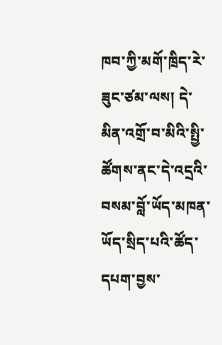ཁབ་ཀྱི་མགོ་ཁྲིད་རེ་ཟུང་ཙམ་ལས། དེ་མིན་འགྲོ་བ་མིའི་སྤྱི་ཚོགས་ནང་དེ་འདྲའི་བསམ་བློ་ཡོད་མཁན་ཡོད་སྲིད་པའི་ཚོད་དཔག་བྱས་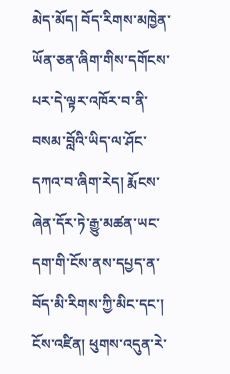མེད་མོད། བོད་རིགས་མཁྱེན་ཡོན་ཅན་ཞིག་གིས་དགོངས་པར་དེ་ལྟར་འཁོར་བ་ནི་བསམ་བློའི་ཡིད་ལ་ཤོང་དཀའ་བ་ཞིག་རེད། རྨོངས་ཞེན་དོར་ཏེ་རྒྱུ་མཚན་ཡང་དག་གི་ངོས་ནས་དཔྱད་ན་བོད་མི་རིགས་ཀྱི་མིང་དང་། ངོས་འཛིན། ཕུགས་འདུན་རེ་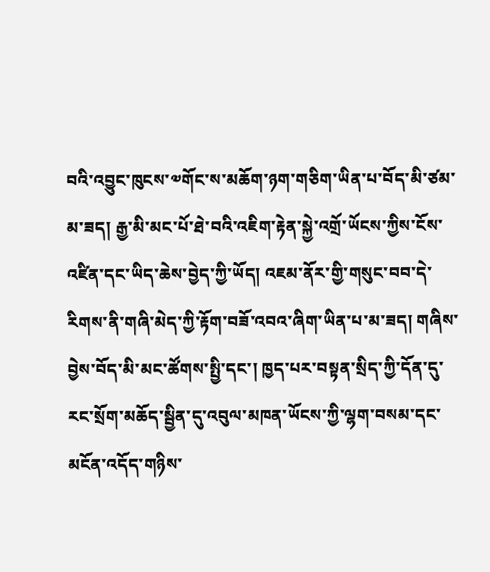བའི་འབྱུང་ཁུངས་༧གོང་ས་མཆོག་ཉག་གཅིག་ཡིན་པ་བོད་མི་ཙམ་མ་ཟད། རྒྱ་མི་མང་པོ་ཐེ་བའི་འཇིག་རྟེན་སྐྱེ་འགྲོ་ཡོངས་ཀྱིས་ངོས་འཛིན་དང་ཡིད་ཆེས་བྱེད་ཀྱི་ཡོད། འཇམ་ནོར་གྱི་གསུང་བབ་དེ་རིགས་ནི་གཞི་མེད་ཀྱི་རྟོག་བཟོ་འབའ་ཞིག་ཡིན་པ་མ་ཟད། གཞིས་བྱེས་བོད་མི་མང་ཚོགས་སྤྱི་དང་། ཁྱད་པར་བསྟན་སྲིད་ཀྱི་དོན་དུ་རང་སྲོག་མཆོད་སྦྱིན་དུ་འབུལ་མཁན་ཡོངས་ཀྱི་ལྷག་བསམ་དང་མངོན་འདོད་གཉིས་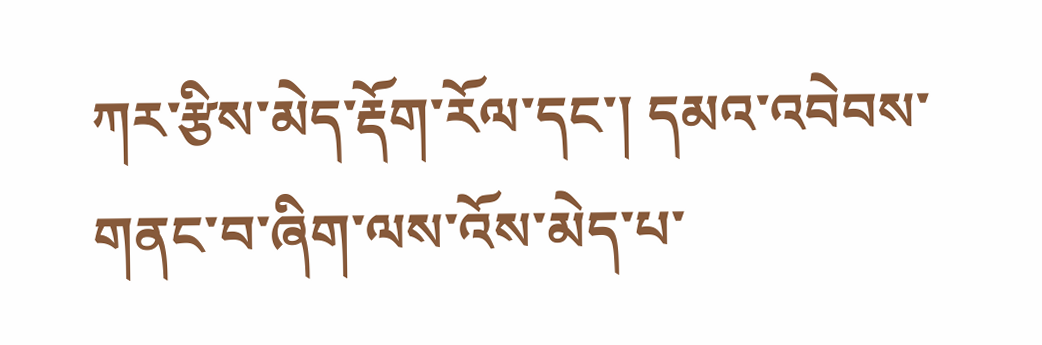ཀར་རྩིས་མེད་རྡོག་རོལ་དང་། དམའ་འབེབས་གནང་བ་ཞིག་ལས་འོས་མེད་པ་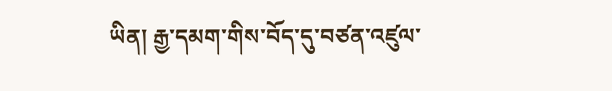ཡིན། རྒྱ་དམག་གིས་བོད་དུ་བཙན་འཛུལ་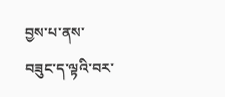བྱས་པ་ནས་བཟུང་ད་ལྟའི་བར་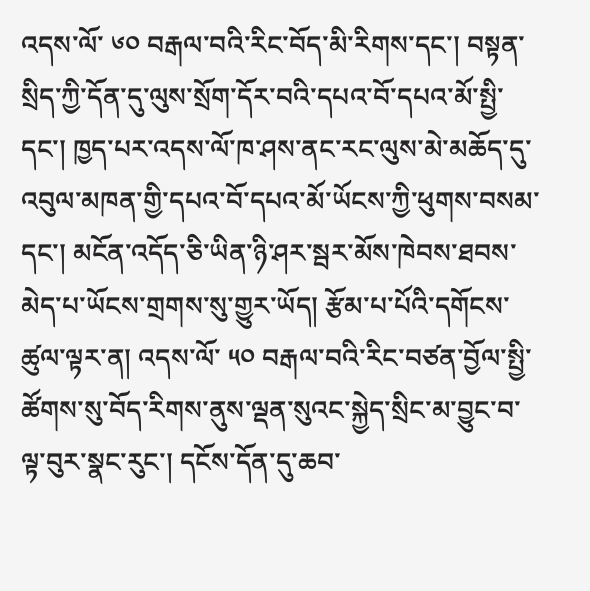འདས་ལོ་ ༦༠ བརྒལ་བའི་རིང་བོད་མི་རིགས་དང་། བསྟན་སྲིད་ཀྱི་དོན་དུ་ལུས་སྲོག་དོར་བའི་དཔའ་བོ་དཔའ་མོ་སྤྱི་དང་། ཁྱད་པར་འདས་ལོ་ཁ་ཤས་ནང་རང་ལུས་མེ་མཆོད་དུ་འབུལ་མཁན་གྱི་དཔའ་བོ་དཔའ་མོ་ཡོངས་ཀྱི་ཕུགས་བསམ་དང་། མངོན་འདོད་ཅི་ཡིན་ཉི་ཤར་སྦར་མོས་ཁེབས་ཐབས་མེད་པ་ཡོངས་གྲགས་སུ་གྱུར་ཡོད། རྩོམ་པ་པོའི་དགོངས་ཚུལ་ལྟར་ན། འདས་ལོ་ ༥༠ བརྒལ་བའི་རིང་བཙན་བྱོལ་སྤྱི་ཚོགས་སུ་བོད་རིགས་ནུས་ལྡན་སུའང་སྐྱེད་སྲིང་མ་བྱུང་བ་ལྟ་བུར་སྣང་རུང་། དངོས་དོན་དུ་ཆབ་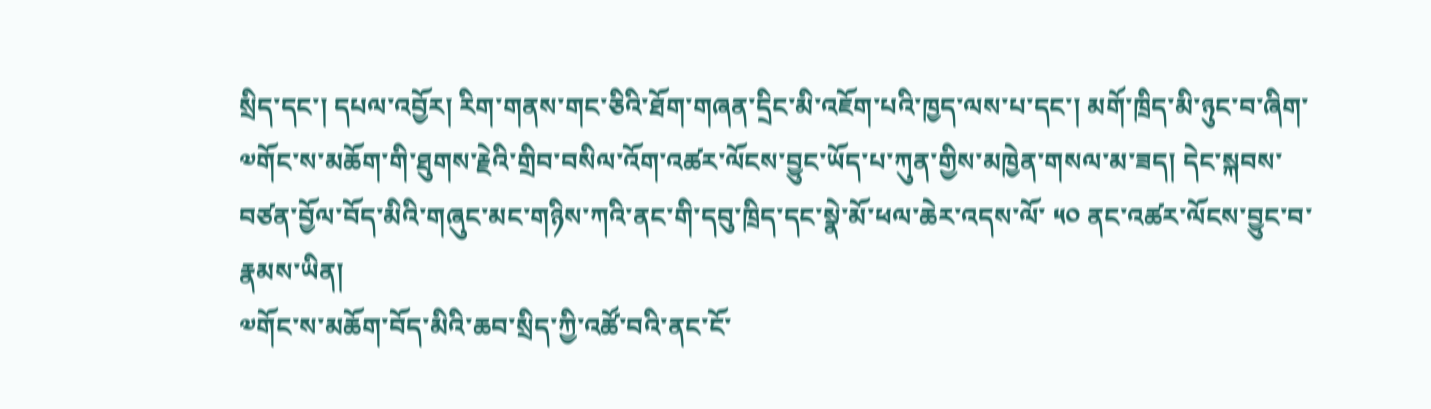སྲིད་དང་། དཔལ་འབྱོར། རིག་གནས་གང་ཅིའི་ཐོག་གཞན་དྲིང་མི་འཇོག་པའི་ཁྱད་ལས་པ་དང་། མགོ་ཁྲིད་མི་ཉུང་བ་ཞིག་༧གོང་ས་མཆོག་གི་ཐུགས་རྗེའི་གྲིབ་བསིལ་འོག་འཚར་ལོངས་བྱུང་ཡོད་པ་ཀུན་གྱིས་མཁྱེན་གསལ་མ་ཟད། དེང་སྐབས་བཙན་བྱོལ་བོད་མིའི་གཞུང་མང་གཉིས་ཀའི་ནང་གི་དབུ་ཁྲིད་དང་སྣེ་མོ་ཕལ་ཆེར་འདས་ལོ་ ༥༠ ནང་འཚར་ལོངས་བྱུང་བ་རྣམས་ཡིན།
༧གོང་ས་མཆོག་བོད་མིའི་ཆབ་སྲིད་ཀྱི་འཚོ་བའི་ནང་ངོ་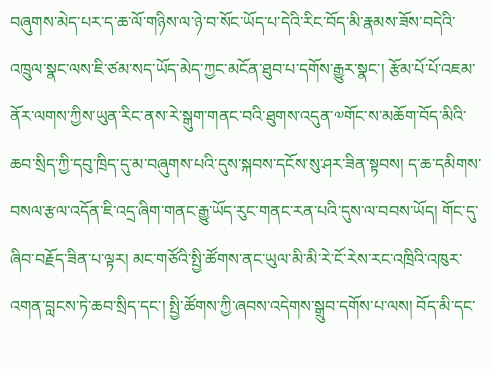བཞུགས་མེད་པར་ད་ཆ་ལོ་གཉིས་ལ་ཉེ་བ་སོང་ཡོད་པ་དེའི་རིང་བོད་མི་རྣམས་ཟོས་བདེའི་འཁྲུལ་སྣང་ལས་ཇི་ཙམ་སད་ཡོད་མེད་ཀྱང་མངོན་ཐུབ་པ་དགོས་རྒྱུར་སྣང་། རྩོམ་པོ་པོ་འཇམ་ནོར་ལགས་ཀྱིས་ཡུན་རིང་ནས་རེ་སྒུག་གནང་བའི་ཐུགས་འདུན་༧གོང་ས་མཆོག་བོད་མིའི་ཆབ་སྲིད་ཀྱི་དབུ་ཁྲིད་དུ་མ་བཞུགས་པའི་དུས་སྐབས་དངོས་སུ་ཤར་ཟིན་སྟབས། ད་ཆ་དམིགས་བསལ་རྩལ་འདོན་ཇི་འདྲ་ཞིག་གནང་རྒྱུ་ཡོད་རུང་གནང་རན་པའི་དུས་ལ་བབས་ཡོད། གོང་དུ་ཞིབ་བརྗོད་ཟིན་པ་ལྟར། མང་གཙོའི་སྤྱི་ཚོགས་ནང་ཡུལ་མི་མི་རེ་ངོ་རེས་རང་འཁྲིའི་འཁུར་འགན་བླངས་ཏེ་ཆབ་སྲིད་དང་། སྤྱི་ཚོགས་ཀྱི་ཞབས་འདེགས་སྒྲུབ་དགོས་པ་ལས། བོད་མི་དང་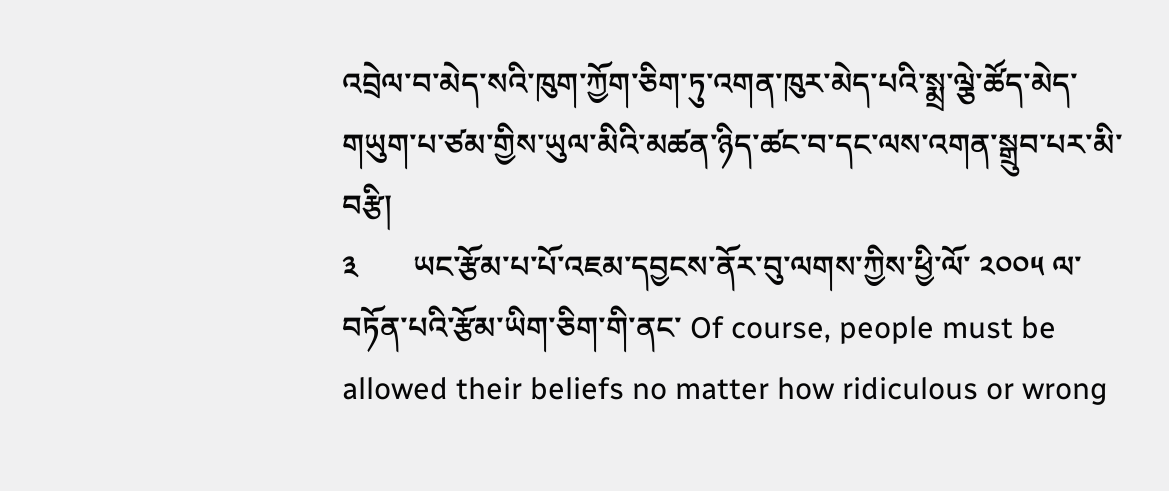འབྲེལ་བ་མེད་སའི་ཁུག་ཀྱོག་ཅིག་ཏུ་འགན་ཁུར་མེད་པའི་སྨྲ་ལྕེ་ཚོད་མེད་གཡུག་པ་ཙམ་གྱིས་ཡུལ་མིའི་མཚན་ཉིད་ཚང་བ་དང་ལས་འགན་སྒྲུབ་པར་མི་བརྩི།
༣       ཡང་རྩོམ་པ་པོ་འཇམ་དབྱངས་ནོར་བུ་ལགས་ཀྱིས་ཕྱི་ལོ་ ༢༠༠༥ ལ་བཏོན་པའི་རྩོམ་ཡིག་ཅིག་གི་ནང་ Of course, people must be allowed their beliefs no matter how ridiculous or wrong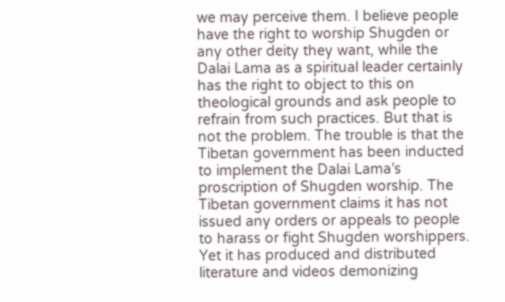we may perceive them. I believe people have the right to worship Shugden or any other deity they want, while the Dalai Lama as a spiritual leader certainly has the right to object to this on theological grounds and ask people to refrain from such practices. But that is not the problem. The trouble is that the Tibetan government has been inducted to implement the Dalai Lama’s proscription of Shugden worship. The Tibetan government claims it has not issued any orders or appeals to people to harass or fight Shugden worshippers. Yet it has produced and distributed literature and videos demonizing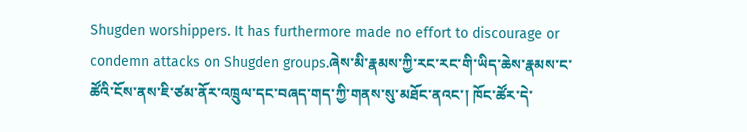Shugden worshippers. It has furthermore made no effort to discourage or condemn attacks on Shugden groups.ཞེས་མི་རྣམས་ཀྱི་རང་རང་གི་ཡིད་ཆེས་རྣམས་ང་ཚོའི་ངོས་ནས་ཇི་ཙམ་ནོར་འཁྲུལ་དང་བཞད་གད་ཀྱི་གནས་སུ་མཐོང་ནའང་། ཁོང་ཚོར་དེ་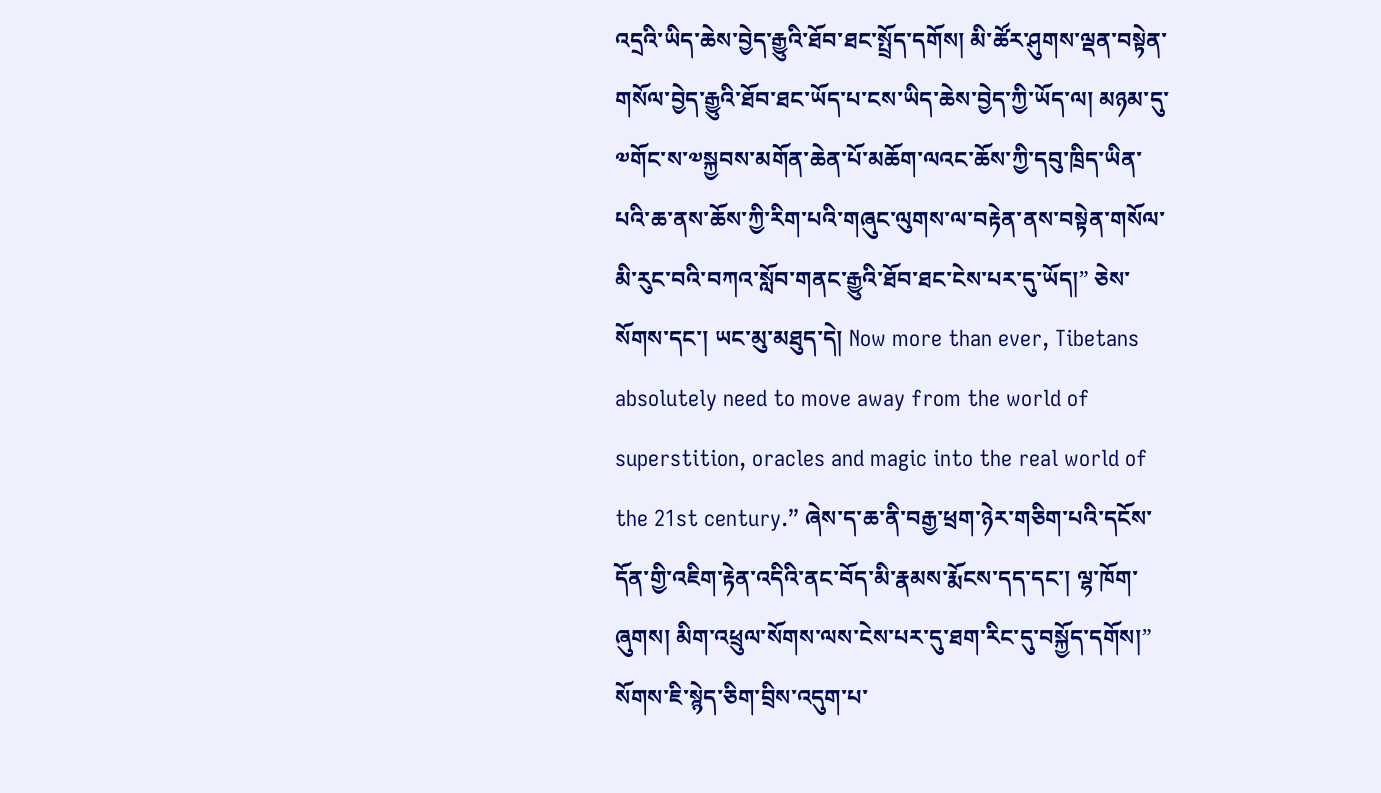འདྲའི་ཡིད་ཆེས་བྱེད་རྒྱུའི་ཐོབ་ཐང་སྤྲོད་དགོས། མི་ཚོར་ཤུགས་ལྡན་བསྟེན་གསོལ་བྱེད་རྒྱུའི་ཐོབ་ཐང་ཡོད་པ་ངས་ཡིད་ཆེས་བྱེད་ཀྱི་ཡོད་ལ། མཉམ་དུ་༧གོང་ས་༧སྐྱབས་མགོན་ཆེན་པོ་མཆོག་ལའང་ཆོས་ཀྱི་དབུ་ཁྲིད་ཡིན་པའི་ཆ་ནས་ཆོས་ཀྱི་རིག་པའི་གཞུང་ལུགས་ལ་བརྟེན་ནས་བསྟེན་གསོལ་མི་རུང་བའི་བཀའ་སློབ་གནང་རྒྱུའི་ཐོབ་ཐང་ངེས་པར་དུ་ཡོད།” ཅེས་སོགས་དང་། ཡང་མུ་མཐུད་དེ། Now more than ever, Tibetans absolutely need to move away from the world of superstition, oracles and magic into the real world of the 21st century.” ཞེས་ད་ཆ་ནི་བརྒྱ་ཕྲག་ཉེར་གཅིག་པའི་དངོས་དོན་གྱི་འཇིག་རྟེན་འདིའི་ནང་བོད་མི་རྣམས་རྨོངས་དད་དང་། ལྷ་ཁོག་ཞུགས། མིག་འཕྲུལ་སོགས་ལས་ངེས་པར་དུ་ཐག་རིང་དུ་བསྐྱོད་དགོས།” སོགས་ཇི་སྙེད་ཅིག་བྲིས་འདུག་པ་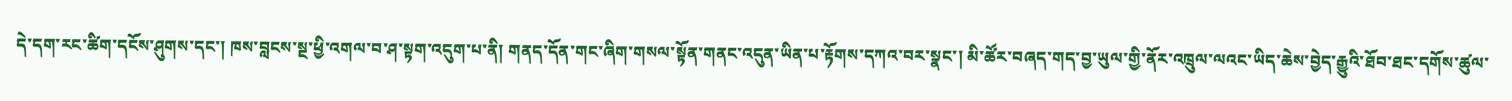དེ་དག་རང་ཚིག་དངོས་ཤུགས་དང་། ཁས་བླངས་སྔ་ཕྱི་འགལ་བ་ཤ་སྟག་འདུག་པ་ནི། གནད་དོན་གང་ཞིག་གསལ་སྟོན་གནང་འདུན་ཡིན་པ་རྟོགས་དཀའ་བར་སྣང་། མི་ཚོར་བཞད་གད་བྱ་ཡུལ་གྱི་ནོར་འཁྲུལ་ལའང་ཡིད་ཆེས་བྱེད་རྒྱུའི་ཐོབ་ཐང་དགོས་ཚུལ་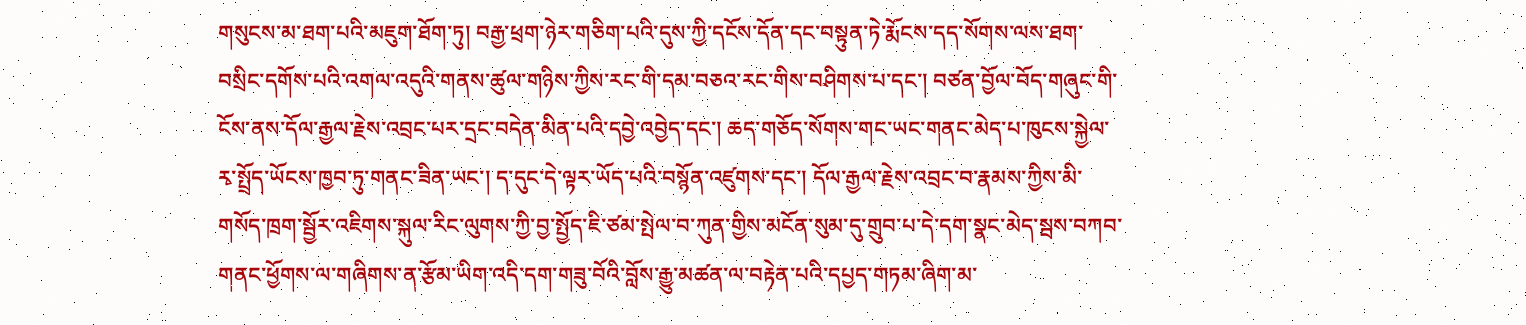གསུངས་མ་ཐག་པའི་མཇུག་ཐོག་ཏུ། བརྒྱ་ཕྲག་ཉེར་གཅིག་པའི་དུས་ཀྱི་དངོས་དོན་དང་བསྟུན་ཏེ་རྨོངས་དད་སོགས་ལས་ཐག་བསྲིང་དགོས་པའི་འགལ་འདུའི་གནས་ཚུལ་གཉིས་ཀྱིས་རང་གི་དམ་བཅའ་རང་གིས་བཤིགས་པ་དང་། བཙན་བྱོལ་བོད་གཞུང་གི་ངོས་ནས་དོལ་རྒྱལ་རྗེས་འབྲང་པར་དྲང་བདེན་མིན་པའི་དབྱེ་འབྱེད་དང་། ཆད་གཅོད་སོགས་གང་ཡང་གནང་མེད་པ་ཁུངས་སྐྱེལ་རྭ་སྤྲོད་ཡོངས་ཁྱབ་ཏུ་གནང་ཟིན་ཡང་། ད་དུང་དེ་ལྟར་ཡོད་པའི་བསྙོན་འཛུགས་དང་། དོལ་རྒྱལ་རྗེས་འབྲང་བ་རྣམས་ཀྱིས་མི་གསོད་ཁྲག་སྦྱོར་འཇིགས་སྐུལ་རིང་ལུགས་ཀྱི་བྱ་སྤྱོད་ཇི་ཙམ་སྤེལ་བ་ཀུན་གྱིས་མངོན་སུམ་དུ་གྲུབ་པ་དེ་དག་སྣང་མེད་སྦས་བཀབ་གནང་ཕྱོགས་ལ་གཞིགས་ན་རྩོམ་ཡིག་འདི་དག་གཟུ་བོའི་བློས་རྒྱུ་མཚན་ལ་བརྟེན་པའི་དཔྱད་གཏམ་ཞིག་མ་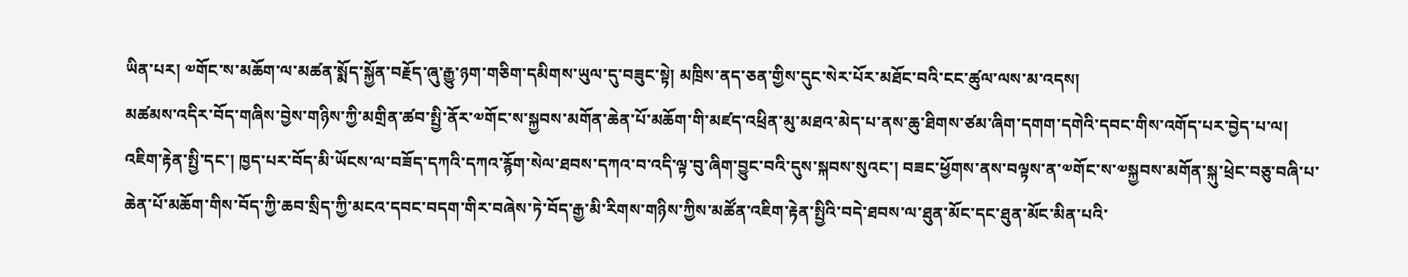ཡིན་པར། ༧གོང་ས་མཆོག་ལ་མཚན་སྨོད་སྐྱོན་བརྗོད་ཞུ་རྒྱུ་ཉག་གཅིག་དམིགས་ཡུལ་དུ་བཟུང་སྟེ། མཁྲིས་ནད་ཅན་གྱིས་དུང་སེར་པོར་མཐོང་བའི་ངང་ཚུལ་ལས་མ་འདས།
མཚམས་འདིར་བོད་གཞིས་བྱེས་གཉིས་ཀྱི་མགྲིན་ཚབ་སྤྱི་ནོར་༧གོང་ས་སྐྱབས་མགོན་ཆེན་པོ་མཆོག་གི་མཛད་འཕྲིན་མུ་མཐའ་མེད་པ་ནས་ཆུ་ཐིགས་ཙམ་ཞིག་དགག་དགེའི་དབང་གིས་འགོད་པར་བྱེད་པ་ལ། འཇིག་རྟེན་སྤྱི་དང་། ཁྱད་པར་བོད་མི་ཡོངས་ལ་བཟོད་དཀའི་དཀའ་རྙོག་སེལ་ཐབས་དཀའ་བ་འདི་ལྟ་བུ་ཞིག་བྱུང་བའི་དུས་སྐབས་སུའང་། བཟང་ཕྱོགས་ནས་བལྟས་ན་༧གོང་ས་༧སྐྱབས་མགོན་སྐུ་ཕྲེང་བཅུ་བཞི་པ་ཆེན་པོ་མཆོག་གིས་བོད་ཀྱི་ཆབ་སྲིད་ཀྱི་མངའ་དབང་བདག་གིར་བཞེས་ཏེ་བོད་རྒྱ་མི་རིགས་གཉིས་ཀྱིས་མཚོན་འཇིག་རྟེན་སྤྱིའི་བདེ་ཐབས་ལ་ཐུན་མོང་དང་ཐུན་མོང་མིན་པའི་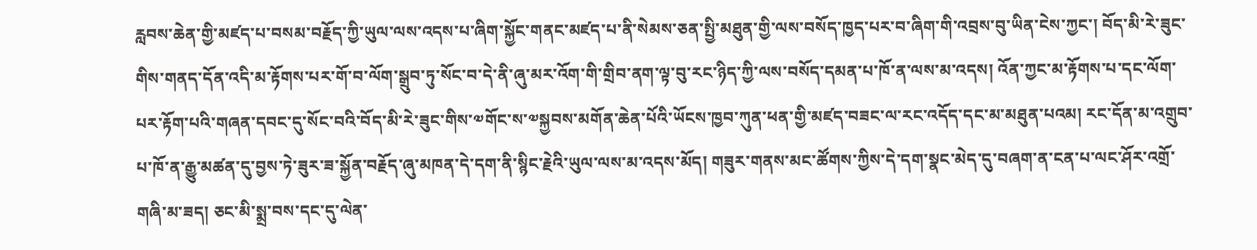རླབས་ཆེན་གྱི་མཛད་པ་བསམ་བརྗོད་ཀྱི་ཡུལ་ལས་འདས་པ་ཞིག་སྐྱོང་གནང་མཛད་པ་ནི་སེམས་ཅན་སྤྱི་མཐུན་གྱི་ལས་བསོད་ཁྱད་པར་བ་ཞིག་གི་འབྲས་བུ་ཡིན་ངེས་ཀྱང་། བོད་མི་རེ་ཟུང་གིས་གནད་དོན་འདི་མ་རྟོགས་པར་གོ་བ་ལོག་སྒྲུབ་ཏུ་སོང་བ་དེ་ནི་ཞུ་མར་འོག་གི་གྲིབ་ནག་ལྟ་བུ་རང་ཉིད་ཀྱི་ལས་བསོད་དམན་པ་ཁོ་ན་ལས་མ་འདས། འོན་ཀྱང་མ་རྟོགས་པ་དང་ལོག་པར་རྟོག་པའི་གཞན་དབང་དུ་སོང་བའི་བོད་མི་རེ་ཟུང་གིས་༧གོང་ས་༧སྐྱབས་མགོན་ཆེན་པོའི་ཡོངས་ཁྱབ་ཀུན་ཕན་གྱི་མཛད་བཟང་ལ་རང་འདོད་དང་མ་མཐུན་པའམ། རང་དོན་མ་འགྲུབ་པ་ཁོ་ན་རྒྱུ་མཚན་དུ་བྱས་ཏེ་ཟུར་ཟ་སྐྱོན་བརྗོད་ཞུ་མཁན་དེ་དག་ནི་སྙིང་རྗེའི་ཡུལ་ལས་མ་འདས་མོད། གཟུར་གནས་མང་ཚོགས་ཀྱིས་དེ་དག་སྣང་མེད་དུ་བཞག་ན་ངན་པ་ལང་ཤོར་འགྲོ་གཞི་མ་ཟད། ཅང་མི་སྨྲ་བས་དང་དུ་ལེན་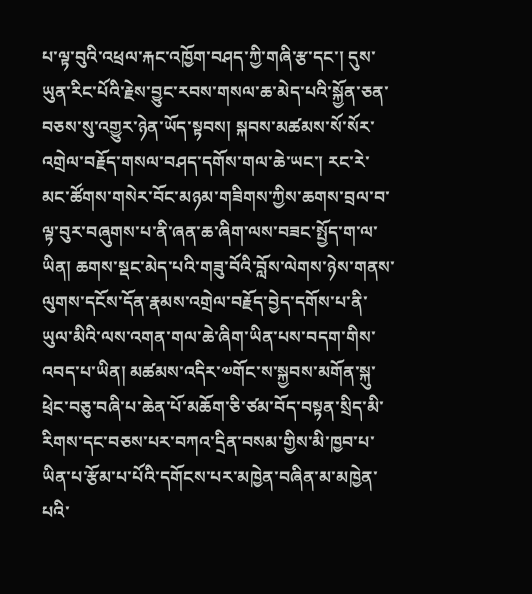པ་ལྟ་བུའི་འཕྲལ་རྐང་འཁྱོག་བཤད་ཀྱི་གཞི་རྩ་དང་། དུས་ཡུན་རིང་པོའི་རྗེས་བྱུང་རབས་གསལ་ཆ་མེད་པའི་སྐྱོན་ཅན་བཅས་སུ་འགྱུར་ཉེན་ཡོད་སྟབས། སྐབས་མཚམས་སོ་སོར་འགྲེལ་བརྗོད་གསལ་བཤད་དགོས་གལ་ཆེ་ཡང་། རང་རེ་མང་ཚོགས་གསེར་བོང་མཉམ་གཟིགས་ཀྱིས་ཆགས་བྲལ་བ་ལྟ་བུར་བཞུགས་པ་ནི་ཞན་ཆ་ཞིག་ལས་བཟང་སྤྱོད་ག་ལ་ཡིན། ཆགས་སྡང་མེད་པའི་གཟུ་བོའི་བློས་ལེགས་ཉེས་གནས་ལུགས་དངོས་དོན་རྣམས་འགྲེལ་བརྗོད་བྱེད་དགོས་པ་ནི་ཡུལ་མིའི་ལས་འགན་གལ་ཆེ་ཞིག་ཡིན་པས་བདག་གིས་འབད་པ་ཡིན། མཚམས་འདིར་༧གོང་ས་སྐྱབས་མགོན་སྐུ་ཕྲེང་བཅུ་བཞི་པ་ཆེན་པོ་མཆོག་ཅི་ཙམ་བོད་བསྟན་སྲིད་མི་རིགས་དང་བཅས་པར་བཀའ་དྲིན་བསམ་གྱིས་མི་ཁྱབ་པ་ཡིན་པ་རྩོམ་པ་པོའི་དགོངས་པར་མཁྱེན་བཞིན་མ་མཁྱེན་པའི་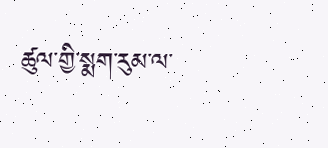ཚུལ་གྱི་སྨག་རུམ་ལ་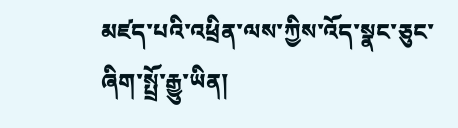མཛད་པའི་འཕྲིན་ལས་ཀྱིས་འོད་སྣང་ཅུང་ཞིག་སྤྲོ་རྒྱུ་ཡིན།